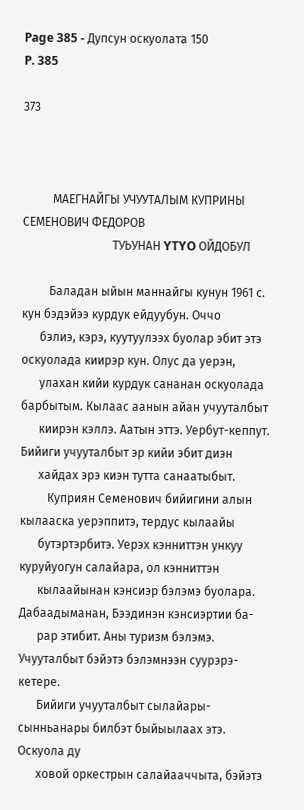Page 385 - Дупсун оскуолата 150
P. 385

373



          МАЕГНАЙГЫ УЧУУТАЛЫМ КУПРИНЫ СЕМЕНОВИЧ ФЕДОРОВ
                              ТУЬУНАН YTYO ОЙДОБУЛ

         Баладан ыйын маннайгы кунун 1961 с. кун бэдэйээ курдук ейдуубун. Оччо
      бэлиэ, кэрэ, куутуулээх буолар эбит этэ оскуолада киирэр кун. Олус да уерэн,
      улахан кийи курдук сананан оскуолада барбытым. Кылаас аанын айан учууталбыт
      киирэн кэллэ. Аатын эттэ. Уербут-кеппут. Бийиги учууталбыт эр кийи эбит диэн
      хайдах эрэ киэн тутта санаатыбыт.
         Куприян Семенович бийигини алын кылааска уерэппитэ, тердус кылаайы
      бутэртэрбитэ. Уерэх кэнниттэн ункуу куруйуогун салайара, ол кэнниттэн
      кылаайынан кэнсиэр бэлэмэ буолара. Дабаадыманан, Бээдинэн кэнсиэртии ба-
      рар этибит. Аны туризм бэлэмэ. Учууталбыт бэйэтэ бэлэмнээн суурэрэ-кетере.
      Бийиги учууталбыт сылайары-сынньанары билбэт быйыылаах этэ. Оскуола ду
      ховой оркестрын салайааччыта, бэйэтэ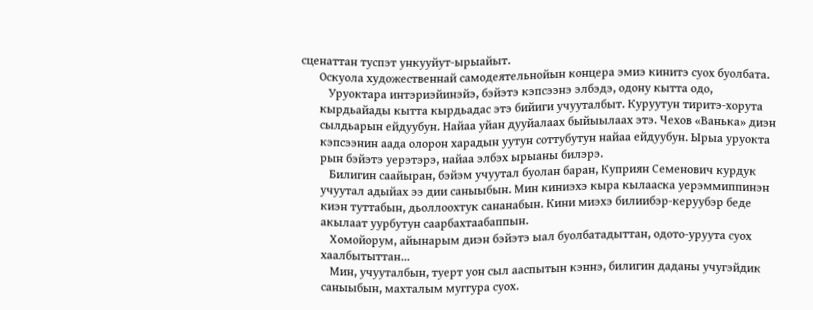сценаттан туспэт ункууйут-ырыайыт.
      Оскуола художественнай самодеятельнойын концера эмиэ кинитэ суох буолбата.
         Уруоктара интэриэйинэйэ, бэйэтэ кэпсээнэ элбэдэ, одону кытта одо,
      кырдьайады кытта кырдьадас этэ бийиги учууталбыт. Куруутун тиритэ-хорута
      сылдьарын ейдуубун. Найаа уйан дууйалаах быйыылаах этэ. Чехов «Ванька» диэн
      кэпсээнин аада олорон харадын уутун соттубутун найаа ейдуубун. Ырыа уруокта
      рын бэйэтэ уерэтэрэ, найаа элбэх ырыаны билэрэ.
         Билигин саайыран, бэйэм учуутал буолан баран, Куприян Семенович курдук
      учуутал адыйах ээ дии саныыбын. Мин киниэхэ кыра кылааска уерэммиппинэн
      киэн туттабын, дьоллоохтук сананабын. Кини миэхэ билиибэр-керуубэр беде
      акылаат уурбутун саарбахтаабаппын.
         Хомойорум, айынарым диэн бэйэтэ ыал буолбатадыттан, одото-уруута суох
      хаалбытыттан...
         Мин, учууталбын, туерт уон сыл ааспытын кэннэ, билигин даданы учугэйдик
      саныыбын, махталым муггура суох.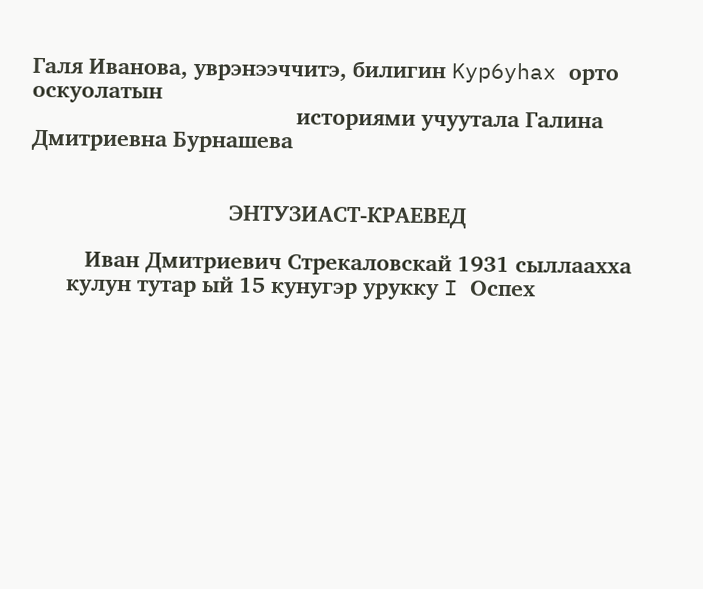Галя Иванова, уврэнээччитэ, билигин Kyp6yhax орто оскуолатын
                                            историями учуутала Галина Дмитриевна Бурнашева


                                 ЭНТУЗИАСТ-КРАЕВЕД

         Иван Дмитриевич Стрекаловскай 1931 сыллаахха
      кулун тутар ый 15 кунугэр урукку I Оспех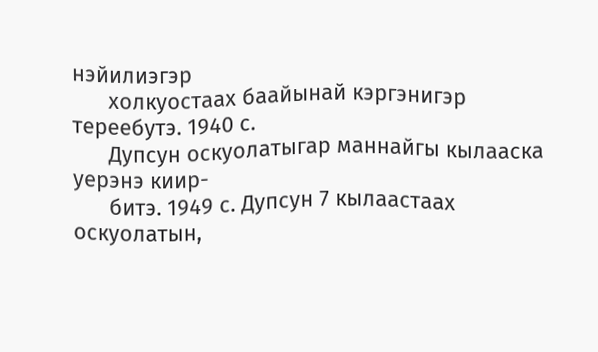нэйилиэгэр
      холкуостаах баайынай кэргэнигэр тереебутэ. 1940 с.
      Дупсун оскуолатыгар маннайгы кылааска уерэнэ киир-
      битэ. 1949 с. Дупсун 7 кылаастаах оскуолатын,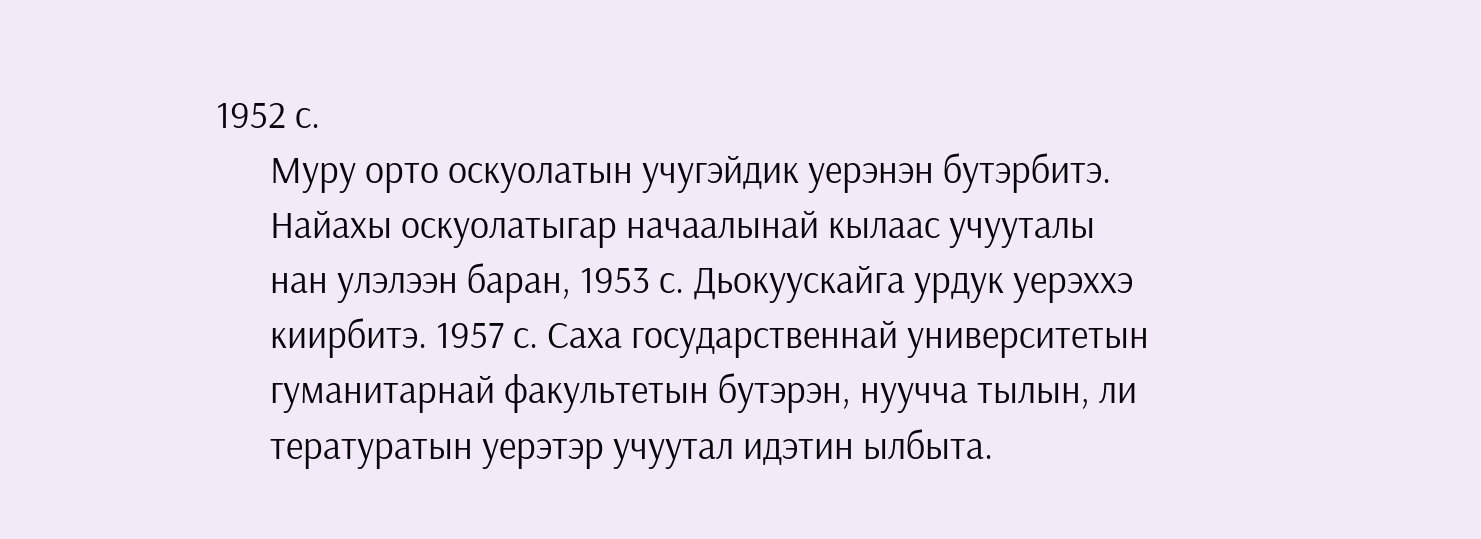1952 с.
      Муру орто оскуолатын учугэйдик уерэнэн бутэрбитэ.
      Найахы оскуолатыгар начаалынай кылаас учууталы
      нан улэлээн баран, 1953 с. Дьокуускайга урдук уерэххэ
      киирбитэ. 1957 с. Саха государственнай университетын
      гуманитарнай факультетын бутэрэн, нуучча тылын, ли
      тературатын уерэтэр учуутал идэтин ылбыта.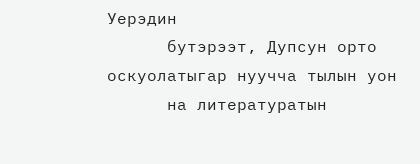Уерэдин
      бутэрээт, Дупсун орто оскуолатыгар нуучча тылын уон
      на литературатын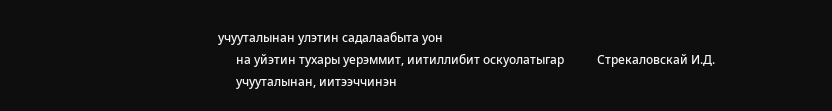учууталынан улэтин садалаабыта уон
      на уйэтин тухары уерэммит, иитиллибит оскуолатыгар           Стрекаловскай И.Д.
      учууталынан, иитээччинэн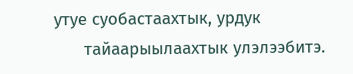утуе суобастаахтык, урдук
      тайаарыылаахтык улэлээбитэ.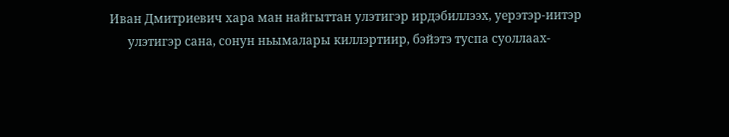Иван Дмитриевич хара ман найгыттан улэтигэр ирдэбиллээх, уерэтэр-иитэр
      улэтигэр сана, сонун ньымалары киллэртиир, бэйэтэ туспа суоллаах-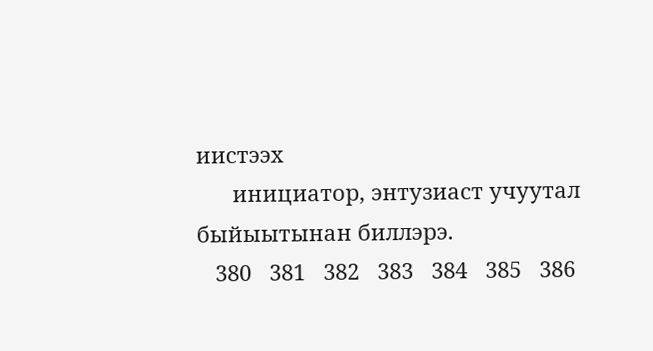иистээх
      инициатор, энтузиаст учуутал быйыытынан биллэрэ.
   380   381   382   383   384   385   386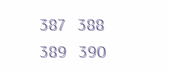387   388   389   390